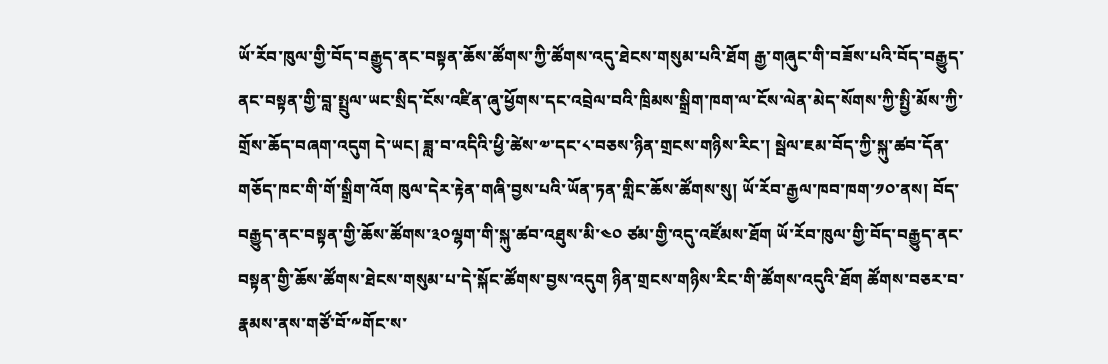ཡོ་རོབ་ཁུལ་གྱི་བོད་བརྒྱུད་ནང་བསྟན་ཆོས་ཚོགས་ཀྱི་ཚོགས་འདུ་ཐེངས་གསུམ་པའི་ཐོག རྒྱ་གཞུང་གི་བཟོས་པའི་བོད་བརྒྱུད་ནང་བསྟན་གྱི་བླ་སྤྲུལ་ཡང་སྲིད་ངོས་འཛིན་ཞུ་ཕྱོགས་དང་འབྲེལ་བའི་ཁྲིམས་སྒྲིག་ཁག་ལ་ངོས་ལེན་མེད་སོགས་ཀྱི་སྤྱི་མོས་ཀྱི་གྲོས་ཆོད་བཞག་འདུག དེ་ཡང། ཟླ་བ་འདིའི་ཕྱི་ཚེས་༧་དང་༨་བཅས་ཉིན་གྲངས་གཉིས་རིང་། སྦེལ་ཇམ་བོད་ཀྱི་སྐུ་ཚབ་དོན་གཅོད་ཁང་གི་གོ་སྒྲིག་འོག ཁུལ་དེར་རྟེན་གཞི་བྱས་པའི་ཡོན་ཏན་གླིང་ཆོས་ཚོགས་སུ། ཡོ་རོབ་རྒྱལ་ཁབ་ཁག་༡༠་ནས། བོད་བརྒྱུད་ནང་བསྟན་གྱི་ཆོས་ཚོགས་༣༠ལྷག་གི་སྐུ་ཚབ་འཐུས་མི་༤༠ ཙམ་གྱི་འདུ་འཛོམས་ཐོག ཡོ་རོབ་ཁུལ་གྱི་བོད་བརྒྱུད་ནང་བསྟན་གྱི་ཆོས་ཚོགས་ཐེངས་གསུམ་པ་དེ་སྐོང་ཚོགས་བྱས་འདུག ཉིན་གྲངས་གཉིས་རིང་གི་ཚོགས་འདུའི་ཐོག ཚོགས་བཅར་བ་རྣམས་ནས་གཙོ་བོ་༸གོང་ས་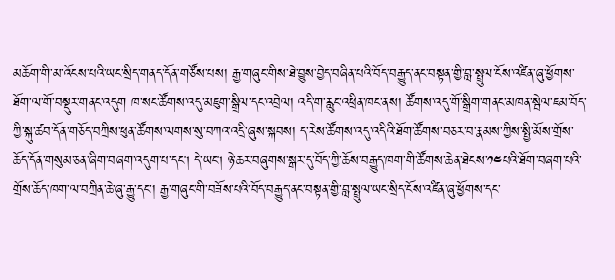མཆོག་གི་མ་འོངས་པའི་ཡང་སྲིད་གནད་དོན་གཙོས་པས། རྒྱ་གཞུང་གིས་ཐེ་བྱུས་བྱེད་བཞིན་པའི་བོད་བརྒྱུད་ནང་བསྟན་གྱི་བླ་སྤྲུལ་ངོས་འཛིན་ཞུ་ཕྱོགས་ཐོག་ལ་གོ་བསྡུར་གནང་འདུག ཁ་སང་ཚོགས་འདུ་མཇུག་སྒྲིལ་དང་འབྲེལ། འདི་ག་རླུང་འཕྲིན་ཁང་ནས། ཚོགས་འདུ་གོ་སྒྲིག་གནང་མཁན་སྦེལ་ཇམ་བོད་ཀྱི་སྐུ་ཚབ་དོན་གཅོད་བཀྲིས་ཕུན་ཚོགས་ལགས་སུ་བཀའ་འདྲི་ཞུས་སྐབས། ད་རེས་ཚོགས་འདུ་འདིའི་ཐོག་ཚོགས་བཅར་བ་རྣམས་ཀྱིས་སྤྱི་མོས་གྲོས་ཆོད་དོན་གསུམ་ཅན་ཞིག་བཞག་འདུག་པ་དང། དེ་ཡང། ཉེ་ཆར་བཞུགས་སྒར་དུ་བོད་ཀྱི་ཆོས་བརྒྱུད་ཁག་གི་ཚོགས་ཆེན་ཐེངས་༡༤པའི་ཐོག་བཞག་པའི་གྲོས་ཆོད་ཁག་ལ་བཀྲིན་ཆེ་ཞུ་རྒྱུ་དང་། རྒྱ་གཞུང་གི་བཟོས་པའི་བོད་བརྒྱུད་ནང་བསྟན་གྱི་བླ་སྤྲུལ་ཡང་སྲིད་ངོས་འཛིན་ཞུ་ཕྱོགས་དང་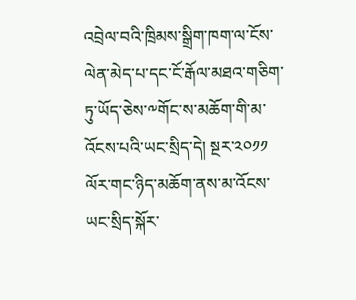འབྲེལ་བའི་ཁྲིམས་སྒྲིག་ཁག་ལ་ངོས་ལེན་མེད་པ་དང་ངོ་རྒོལ་མཐའ་གཅིག་ཏུ་ཡོད་ཅེས་༸གོང་ས་མཆོག་གི་མ་འོངས་པའི་ཡང་སྲིད་དེ། སྔར་༢༠༡༡ ལོར་གང་ཉིད་མཆོག་ནས་མ་འོངས་ཡང་སྲིད་སྐོར་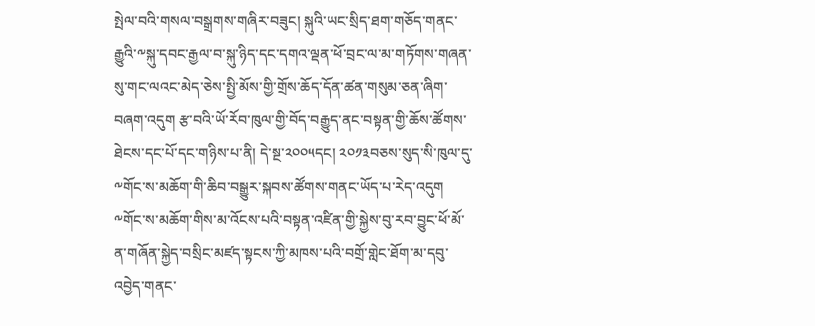སྤེལ་བའི་གསལ་བསྒྲགས་གཞིར་བཟུང། སྐུའི་ཡང་སྲིད་ཐག་གཅོད་གནང་རྒྱུའི་༸སྐུ་དབང་རྒྱལ་བ་སྐུ་ཉིད་དང་དགའ་ལྡན་ཕོ་བྲང་ལ་མ་གཏོགས་གཞན་སུ་གང་ལའང་མེད་ཅེས་སྤྱི་མོས་གྱི་གྲོས་ཆོད་དོན་ཚན་གསུམ་ཅན་ཞིག་བཞག་འདུག རྩ་བའི་ཡོ་རོབ་ཁུལ་གྱི་བོད་བརྒྱུད་ནང་བསྟན་གྱི་ཆོས་ཚོགས་ཐེངས་དང་པོ་དང་གཉིས་པ་ནི། དེ་སྔ་༢༠༠༥དང། ༢༠༡༣བཅས་སུད་སི་ཁུལ་དུ་༸གོང་ས་མཆོག་གི་ཆིབ་བསྒྱུར་སྐབས་ཚོགས་གནང་ཡོད་པ་རེད་འདུག
༸གོང་ས་མཆོག་གིས་མ་འོངས་པའི་བསྟན་འཛིན་གྱི་སྐྱེས་བུ་རབ་བྱུང་ཕོ་མོ་ན་གཞོན་སྐྱེད་བསྲིང་མཛད་སྟངས་ཀྱི་མཁས་པའི་བགྲོ་གླེང་ཐོག་མ་དབུ་འབྱེད་གནང་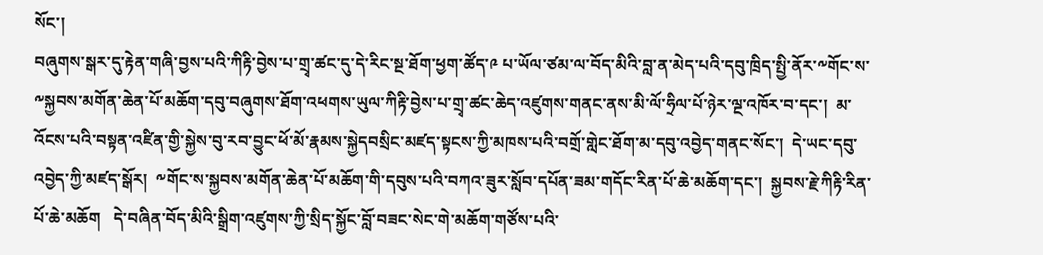སོང་།
བཞུགས་སྒར་དུ་རྟེན་གཞི་བྱས་པའི་ཀིརྟི་བྱེས་པ་གྲྭ་ཚང་དུ་དེ་རིང་སྔ་ཐོག་ཕྱག་ཚོད་༩ པ་ཡོལ་ཙམ་ལ་བོད་མིའི་བླ་ན་མེད་པའི་དབུ་ཁྲིད་སྤྱི་ནོར་༸གོང་ས་༸སྐྱབས་མགོན་ཆེན་པོ་མཆོག་དབུ་བཞུགས་ཐོག་འཕགས་ཡུལ་ཀིརྟི་བྱེས་པ་གྲྭ་ཚང་ཆེད་འཛུགས་གནང་ནས་མི་ལོ་ཧྲིལ་པོ་ཉེར་ལྔ་འཁོར་བ་དང་།  མ་འོངས་པའི་བསྟན་འཛིན་གྱི་སྐྱེས་བུ་རབ་བྱུང་ཕོ་མོ་རྣམས་སྐྱེདབསྲིང་མཛད་སྟངས་ཀྱི་མཁས་པའི་བགྲོ་གླེང་ཐོག་མ་དབུ་འབྱེད་གནང་སོང་།  དེ་ཡང་དབུ་འབྱེད་ཀྱི་མཛད་སྒོར།  ༸གོང་ས་སྐྱབས་མགོན་ཆེན་པོ་མཆོག་གི་དབུས་པའི་བཀའ་ཟུར་སློབ་དཔོན་ཟམ་གདོང་རིན་པོ་ཆེ་མཆོག་དང་།  སྐྱབས་རྗེ་ཀིརྟི་རིན་པོ་ཆེ་མཆོག   དེ་བཞིན་བོད་མིའི་སྒྲིག་འཛུགས་ཀྱི་སྲིད་སྐྱོང་བློ་བཟང་སེང་གེ་མཆོག་གཙོས་པའི་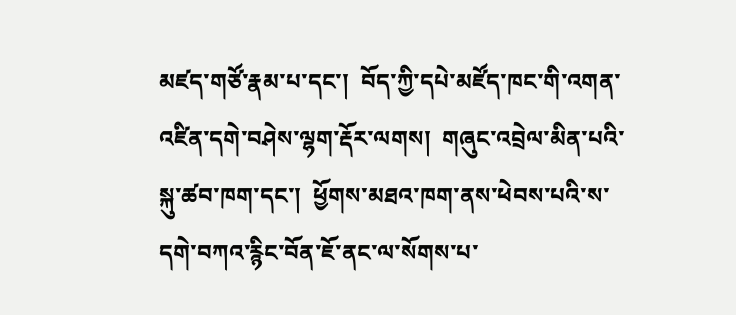མཛད་གཙོ་རྣམ་པ་དང་།  བོད་ཀྱི་དཔེ་མཛོད་ཁང་གི་འགན་འཛིན་དགེ་བཤེས་ལྷག་རྡོར་ལགས།  གཞུང་འབྲེལ་མིན་པའི་སྐུ་ཚབ་ཁག་དང་།  ཕྱོགས་མཐའ་ཁག་ནས་ཕེབས་པའི་ས་དགེ་བཀའ་རྙིང་བོན་ཇོ་ནང་ལ་སོགས་པ་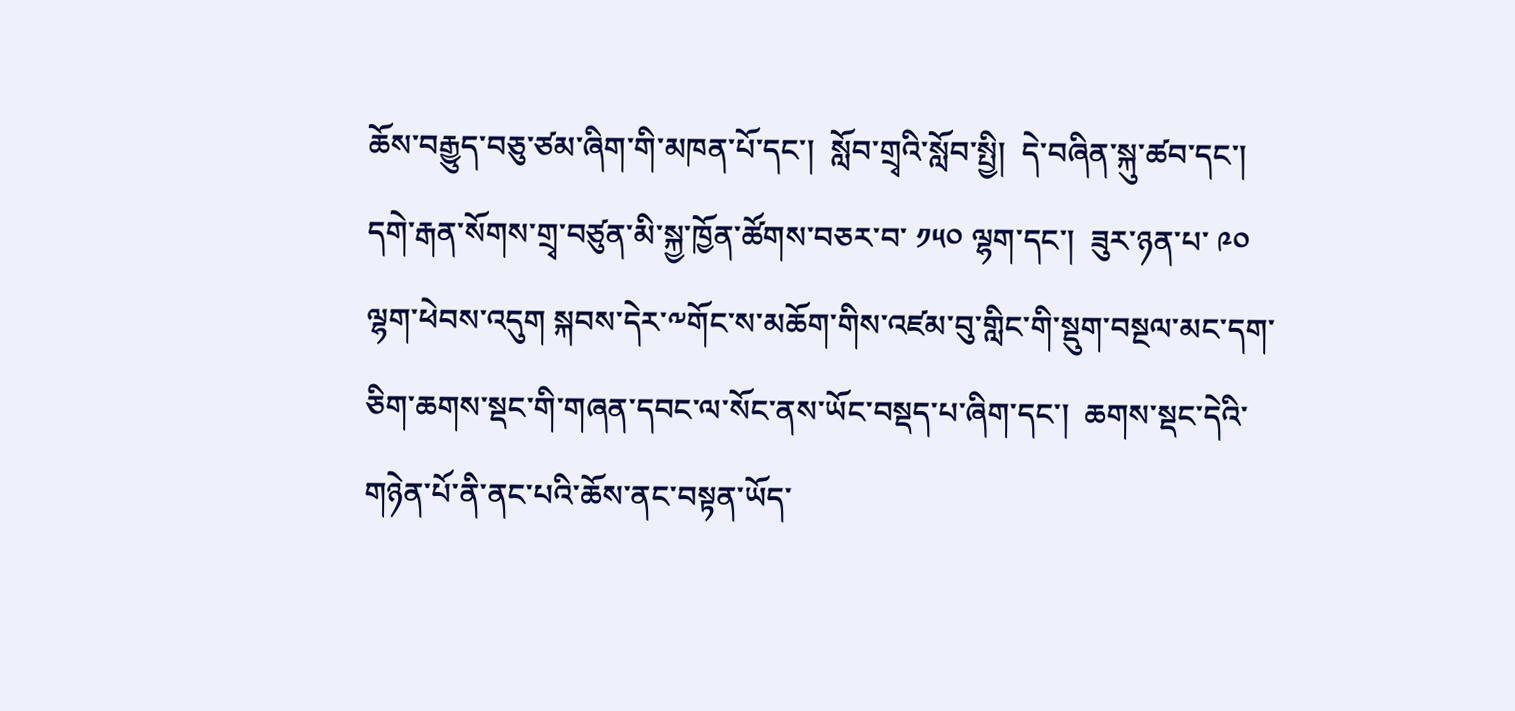ཆོས་བརྒྱུད་བཅུ་ཙམ་ཞིག་གི་མཁན་པོ་དང་།  སློབ་གྲྭའི་སློབ་སྤྱི།  དེ་བཞིན་སྐུ་ཚབ་དང་།  དགེ་རྒན་སོགས་གྲྭ་བཙུན་མི་སྐྱ་ཁྱོན་ཚོགས་བཅར་བ་ ༡༥༠ ལྷག་དང་།  ཟུར་ཉན་པ་ ༩༠ ལྷག་ཕེབས་འདུག སྐབས་དེར་༸གོང་ས་མཆོག་གིས་འཛམ་བུ་གླིང་གི་སྡུག་བསྔལ་མང་དག་ཅིག་ཆགས་སྡང་གི་གཞན་དབང་ལ་སོང་ནས་ཡོང་བསྡད་པ་ཞིག་དང་།  ཆགས་སྡང་དེའི་གཉེན་པོ་ནི་ནང་པའི་ཆོས་ནང་བསྟན་ཡོད་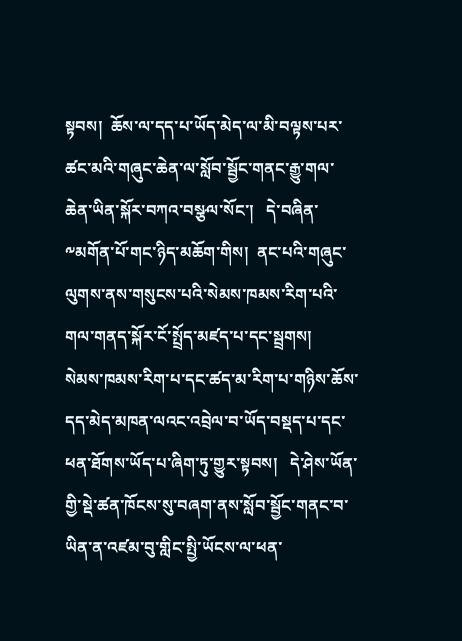སྟབས།  ཆོས་ལ་དད་པ་ཡོད་མེད་ལ་མི་བལྟས་པར་ཚང་མའི་གཞུང་ཆེན་ལ་སློབ་སྦྱོང་གནང་རྒྱུ་གལ་ཆེན་ཡིན་སྐོར་བཀའ་བསྩལ་སོང་།   དེ་བཞིན་༸མགོན་པོ་གང་ཉིད་མཆོག་གིས།  ནང་པའི་གཞུང་ལུགས་ནས་གསུངས་པའི་སེམས་ཁམས་རིག་པའི་གལ་གནད་སྐོར་ངོ་སྤྲོད་མཛད་པ་དང་སྦྲགས།     སེམས་ཁམས་རིག་པ་དང་ཚད་མ་རིག་པ་གཉིས་ཆོས་དད་མེད་མཁན་ལའང་འབྲེལ་བ་ཡོད་བསྡད་པ་དང་ཕན་ཐོགས་ཡོད་པ་ཞིག་ཏུ་གྱུར་སྟབས།   དེ་ཤེས་ཡོན་གྱི་སྡེ་ཚན་ཁོངས་སུ་བཞག་ནས་སློབ་སྦྱོང་གནང་བ་ཡིན་ན་འཛམ་བུ་གླིང་སྤྱི་ཡོངས་ལ་ཕན་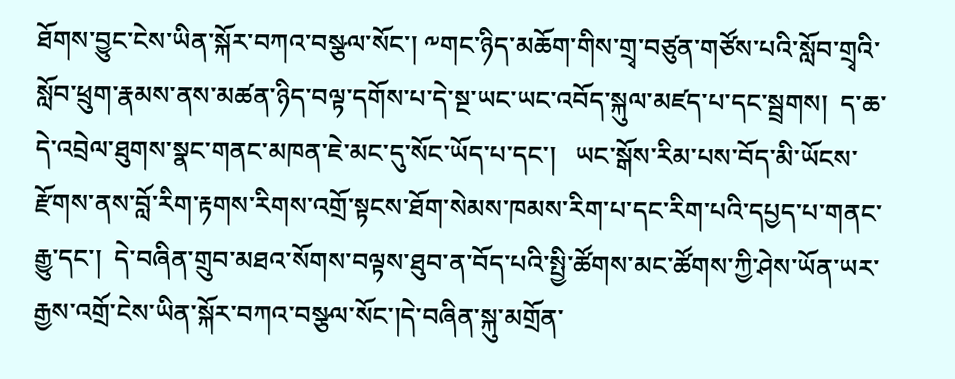ཐོགས་བྱུང་ངེས་ཡིན་སྐོར་བཀའ་བསྩལ་སོང་། ༸གང་ཉིད་མཆོག་གིས་གྲྭ་བཙུན་གཙོས་པའི་སློབ་གྲྭའི་སློབ་ཕྲུག་རྣམས་ནས་མཚན་ཉིད་བལྟ་དགོས་པ་དེ་སྔ་ཡང་ཡང་འབོད་སྐུལ་མཛད་པ་དང་སྦྲགས།  ད་ཆ་དེ་འབྲེལ་ཐུགས་སྣང་གནང་མཁན་ཇེ་མང་དུ་སོང་ཡོད་པ་དང་།   ཡང་སྒོས་རིམ་པས་བོད་མི་ཡོངས་རྫོགས་ནས་བློ་རིག་རྟགས་རིགས་འགྲོ་སྟངས་ཐོག་སེམས་ཁམས་རིག་པ་དང་རིག་པའི་དཔྱད་པ་གནང་རྒྱུ་དང་།  དེ་བཞིན་གྲུབ་མཐའ་སོགས་བལྟས་ཐུབ་ན་བོད་པའི་སྤྱི་ཚོགས་མང་ཚོགས་ཀྱི་ཤེས་ཡོན་ཡར་རྒྱས་འགྲོ་ངེས་ཡིན་སྐོར་བཀའ་བསྩལ་སོང་།དེ་བཞིན་སྐུ་མགྲོན་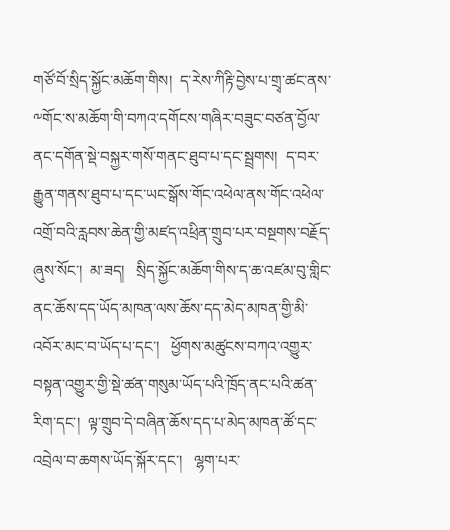གཙོ་བོ་སྲིད་སྐྱོང་མཆོག་གིས།  ད་རེས་ཀིརྟི་བྱེས་པ་གྲྭ་ཚང་ནས་༸གོང་ས་མཆོག་གི་བཀའ་དགོངས་གཞིར་བཟུང་བཙན་བྱོལ་ནང་དགོན་སྡེ་བསྐྱར་གསོ་གནང་ཐུབ་པ་དང་སྦྲགས།  ད་བར་རྒྱུན་གནས་ཐུབ་པ་དང་ཡང་སྒོས་གོང་འཕེལ་ནས་གོང་འཕེལ་འགྲོ་བའི་རླབས་ཆེན་གྱི་མཛད་འཕྲིན་གྲུབ་པར་བསྔགས་བརྗོད་ཞུས་སོང་།  མ་ཟད།   སྲིད་སྐྱོང་མཆོག་གིས་ད་ཆ་འཛམ་བུ་གླིང་ནང་ཆོས་དད་ཡོད་མཁན་ལས་ཆོས་དད་མེད་མཁན་གྱི་མི་འབོར་མང་བ་ཡོད་པ་དང་།   ཕྱོགས་མཚུངས་བཀའ་འགྱུར་བསྟན་འགྱུར་གྱི་སྡེ་ཚན་གསུམ་ཡོད་པའི་ཁྲོད་ནང་པའི་ཚན་རིག་དང་།  ལྟ་གྲུབ་དེ་བཞིན་ཆོས་དད་པ་མེད་མཁན་ཚོ་དང་འབྲེལ་བ་ཆགས་ཡོད་སྐོར་དང་།   ལྷག་པར་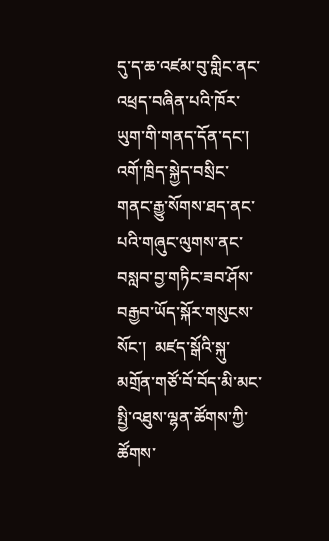དུ་ད་ཆ་འཛམ་བུ་གླིང་ནང་འཕྲད་བཞིན་པའི་ཁོར་ཡུག་གི་གནད་དོན་དང་།   འགོ་ཁྲིད་སྐྱེད་བསྲིང་གནང་རྒྱུ་སོགས་ཐད་ནང་པའི་གཞུང་ལུགས་ནང་བསླབ་བྱ་གཏིང་ཟབ་ཤོས་བརྒྱབ་ཡོད་སྐོར་གསུངས་སོང་།  མཛད་སྒོའི་སྐུ་མགྲོན་གཙོ་བོ་བོད་མི་མང་སྤྱི་འཐུས་ལྷན་ཚོགས་ཀྱི་ཚོགས་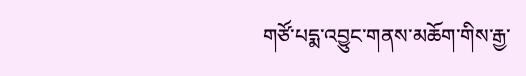གཙོ་པདྨ་འབྱུང་གནས་མཆོག་གིས་རྒྱ་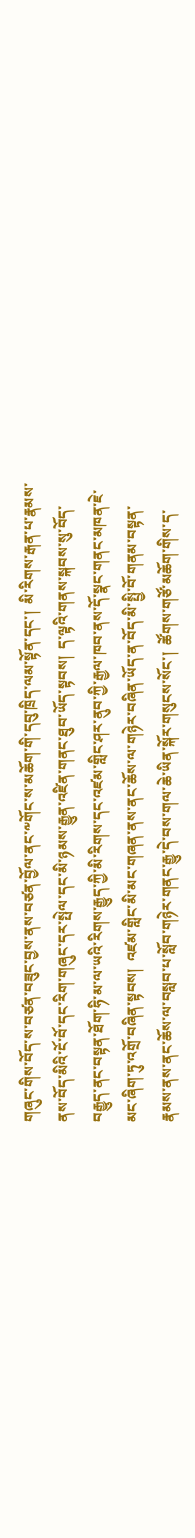གཞུང་གིས་བོད་ས་བཙན་བཟུང་བྱས་ནས་བཙན་བྱོལ་ནང་༸གོང་ས་མཆོག་གི་དབུ་ཁྲིད་ལམ་སྟོན་དང་།  མི་རིགས་རྒན་པ་རྣམས་ནས་བོད་མིའི་ངོ་བོ་དང་རིག་གཞུང་དར་སྤེལ་དང་མི་ཉམས་རྒྱུན་འཛིན་གནང་ཐུབ་ཡོད་སྟབས།  ད་ལྟའི་གནས་སྐབས་སུ་བོད་བརྒྱུད་ནང་བསྟན་ཐོག་ཧི་མ་ལ་ཡའི་རིགས་རྒྱུད་ཀྱི་མི་རིགས་དང་འཛམ་གླིང་ཤར་ནུབ་ཀྱི་རྒྱལ་ཁབ་ནས་དོ་སྣང་གནང་མཁན་ཇེ་མང་ཞིག་ཏུ་འགྲོ་བཞིན་སྟབས།  འཛམ་གླིང་མི་མང་གཞན་ནས་ནང་ཆོས་ལ་གཉེར་བཞིན་ཡོད་ན་བོད་མི་སྤྱི་བོ་གནམ་བསྟན་རྣམས་ནས་ནང་ཆོས་ལ་བསླབ་པ་སློབ་གཉེར་གནང་རྒྱུ་དེ་བས་གལ་ཆེ་ཡིན་སྐོར་གསུངས་སོང་།  ཚོགས་གཙོ་མཆོག་གིས་ད་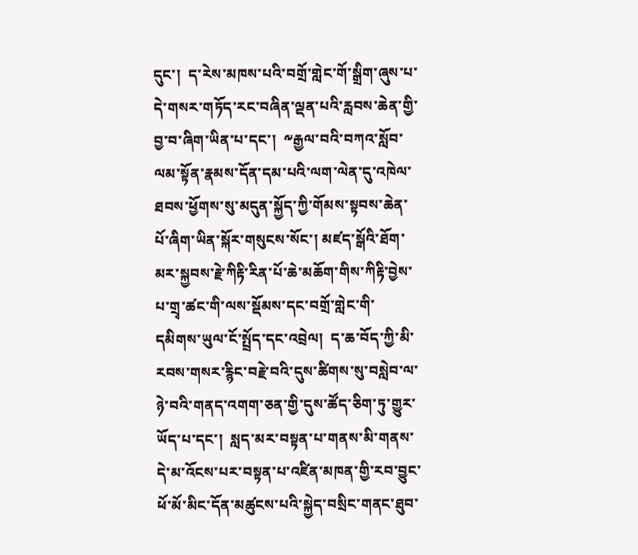དུང་།  ད་རེས་མཁས་པའི་བགྲོ་གླེང་གོ་སྒྲིག་ཞུས་པ་དེ་གསར་གཏོད་རང་བཞིན་ལྡན་པའི་རླབས་ཆེན་གྱི་བྱ་བ་ཞིག་ཡིན་པ་དང་།  ༸རྒྱལ་བའི་བཀའ་སློབ་ལམ་སྟོན་རྣམས་དོན་དམ་པའི་ལག་ལེན་དུ་འཁེལ་ཐབས་ཕྱོགས་སུ་མདུན་སྐྱོད་ཀྱི་གོམས་སྟབས་ཆེན་པོ་ཞིག་ཡིན་སྐོར་གསུངས་སོང་། མཛད་སྒོའི་ཐོག་མར་སྐྱབས་རྗེ་ཀིརྟི་རིན་པོ་ཆེ་མཆོག་གིས་ཀིརྟི་བྱེས་པ་གྲྭ་ཚང་གི་ལས་སྡོམས་དང་བགྲོ་གླེང་གི་དམིགས་ཡུལ་ངོ་སྤྲོད་དང་འབྲེལ།  ད་ཆ་བོད་ཀྱི་མི་རབས་གསར་རྙིང་བརྗེ་བའི་དུས་ཚིགས་སུ་བསླེབ་ལ་ཉེ་བའི་གནད་འགག་ཅན་གྱི་དུས་ཚོད་ཅིག་ཏུ་གྱུར་ཡོད་པ་དང་།  སླད་མར་བསྟན་པ་གནས་མི་གནས་དེ་མ་འོངས་པར་བསྟན་པ་འཛིན་མཁན་གྱི་རབ་བྱུང་ཕོ་མོ་མིང་དོན་མཚུངས་པའི་སྐྱེད་བསྲིང་གནང་ཐུབ་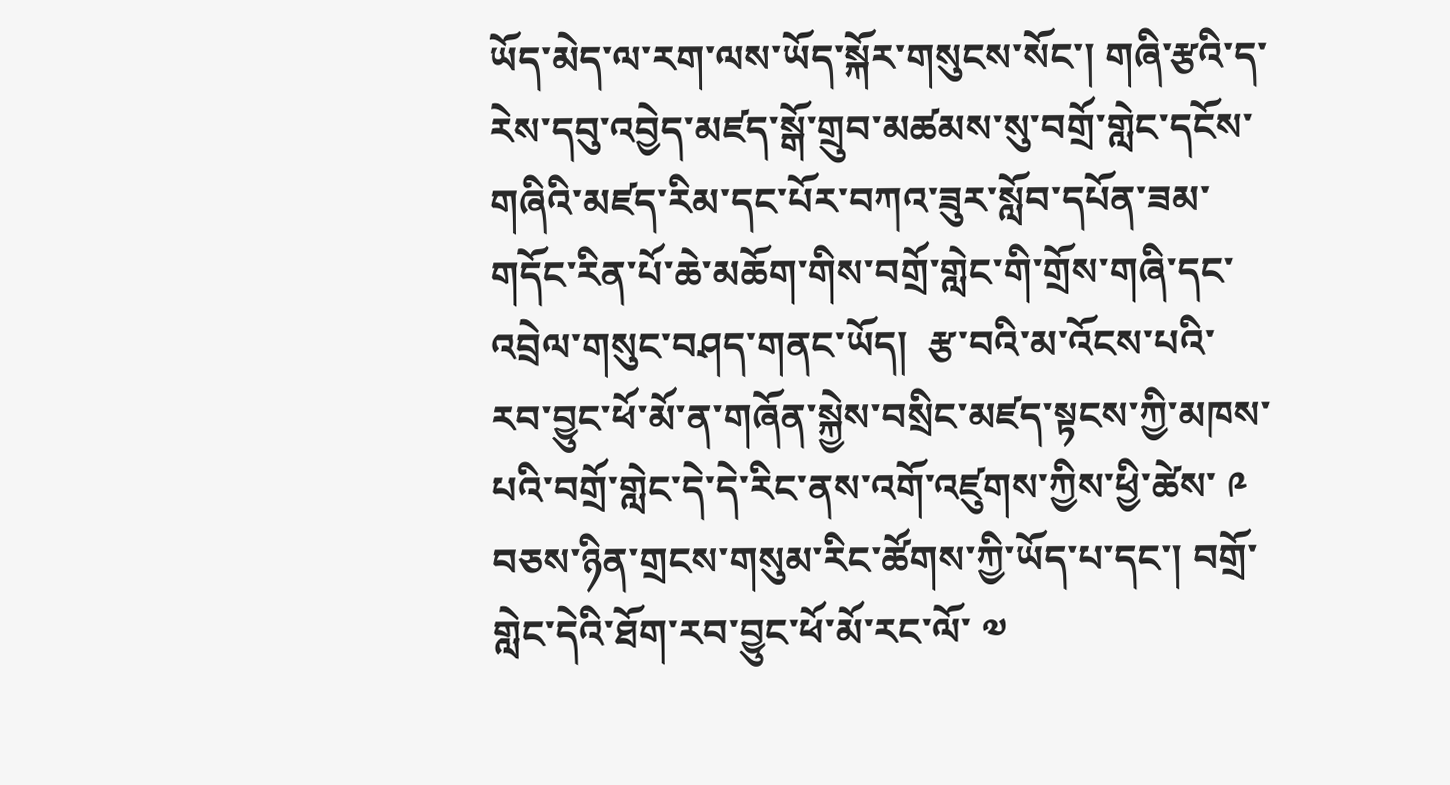ཡོད་མེད་ལ་རག་ལས་ཡོད་སྐོར་གསུངས་སོང་། གཞི་རྩའི་ད་རེས་དབུ་འབྱེད་མཛད་སྒོ་གྲུབ་མཚམས་སུ་བགྲོ་གླེང་དངོས་གཞིའི་མཛད་རིམ་དང་པོར་བཀའ་ཟུར་སློབ་དཔོན་ཟམ་གདོང་རིན་པོ་ཆེ་མཆོག་གིས་བགྲོ་གླེང་གི་གྲོས་གཞི་དང་འབྲེལ་གསུང་བཤད་གནང་ཡོད།  རྩ་བའི་མ་འོངས་པའི་རབ་བྱུང་ཕོ་མོ་ན་གཞོན་སྐྱེས་བསྲིང་མཛད་སྟངས་ཀྱི་མཁས་པའི་བགྲོ་གླེང་དེ་དེ་རིང་ནས་འགོ་འཛུགས་ཀྱིས་ཕྱི་ཚེས་ ༩ བཅས་ཉིན་གྲངས་གསུམ་རིང་ཚོགས་ཀྱི་ཡོད་པ་དང་། བགྲོ་གླེང་དེའི་ཐོག་རབ་བྱུང་ཕོ་མོ་རང་ལོ་ ༧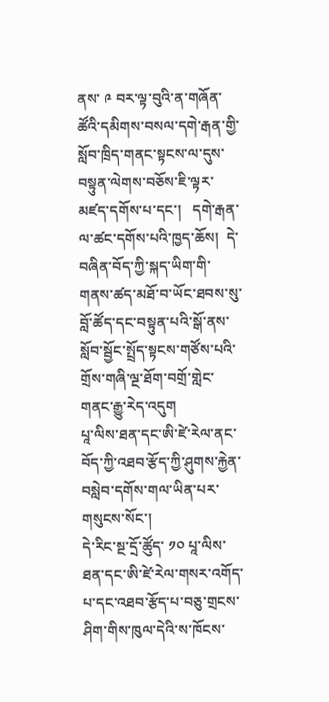ནས་ ༩ བར་ལྟ་བུའི་ན་གཞོན་ཚོའི་དམིགས་བསལ་དགེ་རྒན་གྱི་སློབ་ཁྲིད་གནང་སྟངས་ལ་དུས་བསྟུན་ལེགས་བཅོས་ཇི་ལྟར་མཛད་དགོས་པ་དང་།   དགེ་རྒན་ལ་ཚང་དགོས་པའི་ཁྱད་ཆོས།  དེ་བཞིན་བོད་ཀྱི་སྐད་ཡིག་གི་གནས་ཚད་མཐོ་བ་ཡོང་ཐབས་སུ་བློ་ཚོད་དང་བསྟུན་པའི་སྒོ་ནས་སློབ་སྦྱོང་སྤྲོད་སྟངས་གཙོས་པའི་གྲོས་གཞི་ལྔ་ཐོག་བགྲོ་གླེང་གནང་རྒྱུ་རེད་འདུག
པཱ་ལིས་ཐན་དང་ཨི་ཛེ་རེལ་ནང་བོད་ཀྱི་འཐབ་རྩོད་ཀྱི་ཤུགས་རྐྱེན་བསླེབ་དགོས་གལ་ཡིན་པར་གསུངས་སོང་།
དེ་རིང་སྔ་དྲོ་ཚོུད་ ༡༠ པཱ་ལིས་ཐན་དང་ཨི་ཛེ་རེལ་གསར་འགོད་པ་དང་འཐབ་རྩོད་པ་བཅུ་གྲངས་ཤིག་གིས་ཁུལ་དེའི་ས་ཁོངས་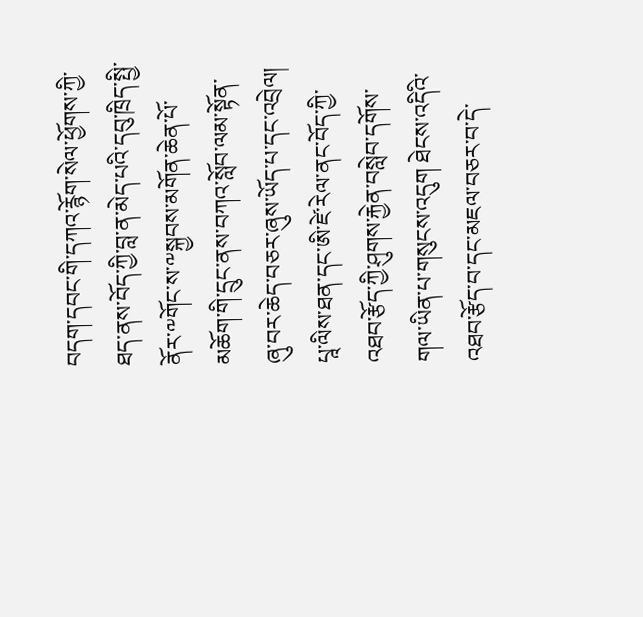བདག་དབང་གི་དཀའ་རྙོག་སེལ་ཕྱོགས་ཀྱི་ཐད་ནས་བོད་ཀྱི་བླ་ན་མེད་པའི་དབུ་ཁྲིད་སྤྱི་ནོར་༸གོང་ས་༸སྐྱབས་མགོན་ཆེན་པོ་མཆོག་གི་དྲུང་ནས་བཀའ་སློབ་ལམ་སྟོན་ཞུ་བར་ཆེད་བཅར་ཞུས་ཡོད་པ་དང་འབྲེལ། པཱ་ལིས་ཐན་དང་ཨི་ཛེ་རེལ་ནང་བོད་ཀྱི་འཐབ་རྩོད་ཀྱི་ཤུགས་རྐྱེན་བསླེབ་དགོས་གལ་ཡིན་པ་གསུངས་འདུག ཐེངས་འདིའི་འཐབ་རྩོད་བ་དང་མཇལ་བཅར་བ་དེ་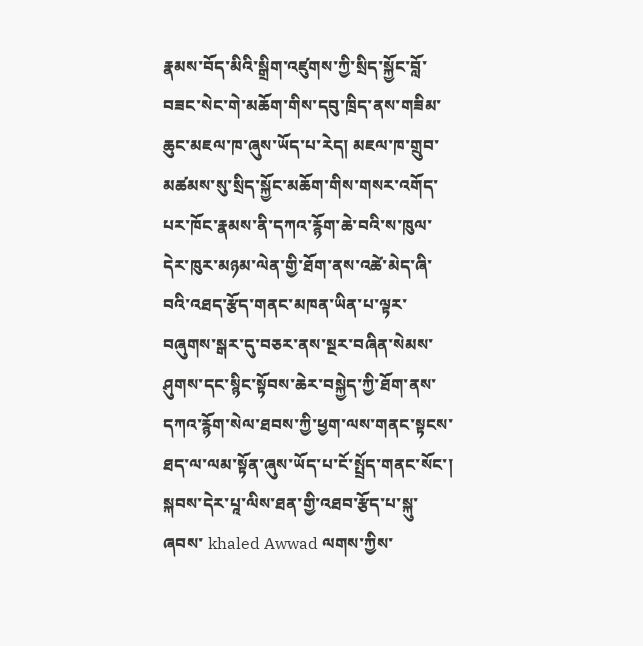རྣམས་བོད་མིའི་སྒྲིག་འཛུགས་ཀྱི་སྲིད་སྐྱོང་བློ་བཟང་སེང་གེ་མཆོག་གིས་དབུ་ཁྲིད་ནས་གཟིམ་ཆུང་མཇལ་ཁ་ཞུས་ཡོད་པ་རེད། མཇལ་ཁ་གྲུབ་མཚམས་སུ་སྲིད་སྐྱོང་མཆོག་གིས་གསར་འགོད་པར་ཁོང་རྣམས་ནི་དཀའ་རྙོག་ཆེ་བའི་ས་ཁུལ་དེར་ཁུར་མཉམ་ལེན་གྱི་ཐོག་ནས་འཚེ་མེད་ཞི་བའི་འཐད་རྩོད་གནང་མཁན་ཡིན་པ་ལྟར་བཞུགས་སྒར་དུ་བཅར་ནས་སྔར་བཞིན་སེམས་ཤུགས་དང་སྙིང་སྟོབས་ཆེར་བསྐྱེད་ཀྱི་ཐོག་ནས་དཀའ་རྙོག་སེལ་ཐབས་ཀྱི་ཕྱག་ལས་གནང་སྟངས་ཐད་ལ་ལམ་སྟོན་ཞུས་ཡོད་པ་ངོ་སྤྲོད་གནང་སོང་། སྐབས་དེར་པཱ་ལིས་ཐན་གྱི་འཐབ་རྩོད་པ་སྐུ་ཞབས་ khaled Awwad ལགས་ཀྱིས་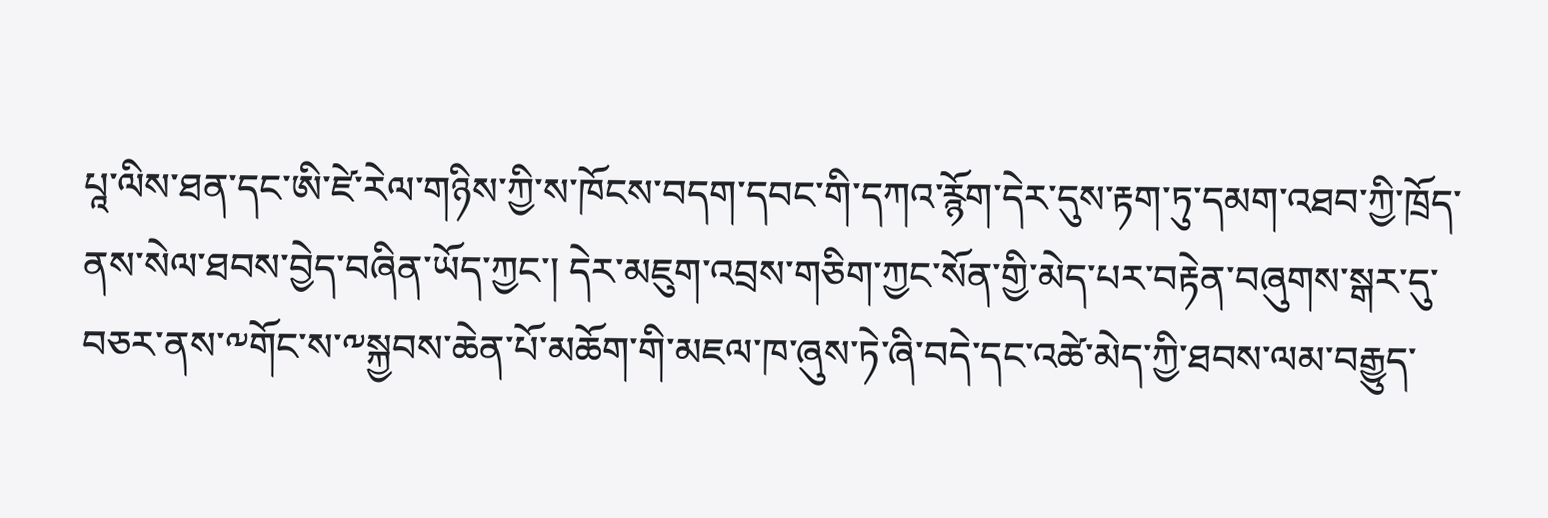པཱ་ལིས་ཐན་དང་ཨི་ཛེ་རེལ་གཉིས་ཀྱི་ས་ཁོངས་བདག་དབང་གི་དཀའ་རྙོག་དེར་དུས་རྟག་ཏུ་དམག་འཐབ་ཀྱི་ཁྲོད་ནས་སེལ་ཐབས་བྱེད་བཞིན་ཡོད་ཀྱང་། དེར་མཇུག་འབྲས་གཅིག་ཀྱང་སོན་གྱི་མེད་པར་བརྟེན་བཞུགས་སྒར་དུ་བཅར་ནས་༸གོང་ས་༸སྐྱབས་ཆེན་པོ་མཆོག་གི་མཇལ་ཁ་ཞུས་ཏེ་ཞི་བདེ་དང་འཚེ་མེད་ཀྱི་ཐབས་ལམ་བརྒྱུད་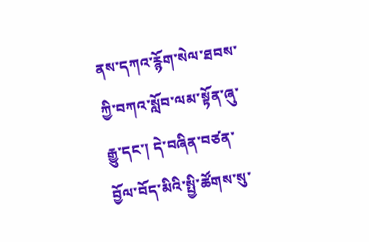ནས་དཀའ་རྙོག་སེལ་ཐབས་ཀྱི་བཀའ་སློབ་ལམ་སྟོན་ཞུ་རྒྱུ་དང་། དེ་བཞིན་བཙན་བྱོལ་བོད་མིའི་སྤྱི་ཚོགས་སུ་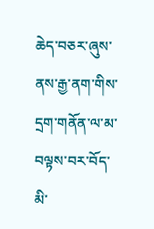ཆེད་བཅར་ཞུས་ནས་རྒྱ་ནག་གིས་དྲག་གནོན་ལ་མ་བལྟས་བར་བོད་མི་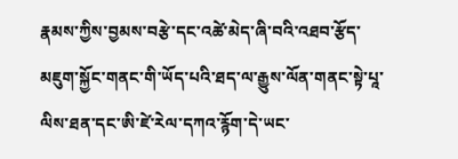རྣམས་ཀྱིས་བྱམས་བརྩེ་དང་འཚེ་མེད་ཞི་བའི་འཐབ་རྩོད་མཇུག་སྐྱོང་གནང་གི་ཡོད་པའི་ཐད་ལ་རྒྱུས་ལོན་གནང་སྟེ་པཱ་ལིས་ཐན་དང་ཨི་ཛེ་རེལ་དཀའ་རྙོག་དེ་ཡང་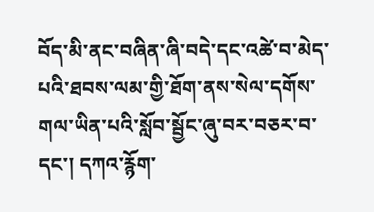བོད་མི་ནང་བཞིན་ཞི་བདེ་དང་འཚེ་བ་མེད་པའི་ཐབས་ལམ་གྱི་ཐོག་ནས་སེལ་དགོས་གལ་ཡིན་པའི་སློབ་སྦྱོང་ཞུ་བར་བཅར་བ་དང་། དཀའ་རྙོག་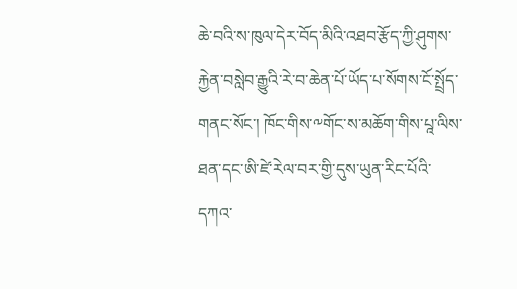ཆེ་བའི་ས་ཁུལ་དེར་བོད་མིའི་འཐབ་རྩོད་ཀྱི་ཤུགས་རྐྱེན་བསླེབ་རྒྱུའི་རེ་བ་ཆེན་པོ་ཡོད་པ་སོགས་ངོ་སྤྲོད་གནང་སོང་། ཁོང་གིས་༸གོང་ས་མཆོག་གིས་པཱ་ལིས་ཐན་དང་ཨི་ཛེ་རེལ་བར་གྱི་དུས་ཡུན་རིང་པོའི་དཀའ་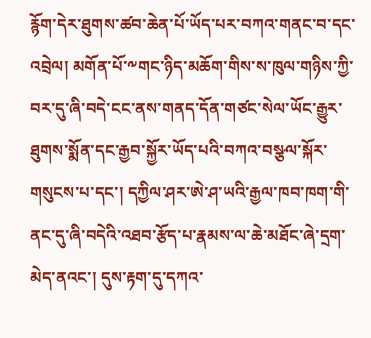རྙོག་དེར་ཐུགས་ཚབ་ཆེན་པོ་ཡོད་པར་བཀའ་གནང་བ་དང་འབྲེལ། མགོན་པོ་༸གང་ཉིད་མཆོག་གིས་ས་ཁུལ་གཉིས་ཀྱི་བར་དུ་ཞི་བདེ་ངང་ནས་གནད་དོན་གཙང་སེལ་ཡོང་རྒྱུར་ཐུགས་སྨོན་དང་རྒྱབ་སྐྱོར་ཡོད་པའི་བཀའ་བསྩལ་སྐོར་གསུངས་པ་དང་། དཀྱིལ་ཤར་ཨེ་ཤ་ཡའི་རྒྱལ་ཁབ་ཁག་གི་ནང་དུ་ཞི་བདེའི་འཐབ་རྩོད་པ་རྣམས་ལ་ཆེ་མཐོང་ཞེ་དྲག་མེད་ནའང་། དུས་རྟག་དུ་དཀའ་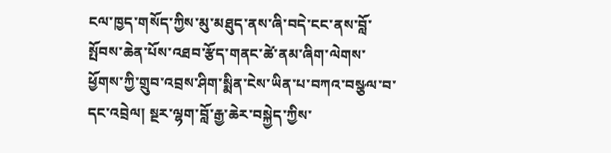ངལ་ཁྱད་གསོད་ཀྱིས་མུ་མཐུད་ནས་ཞི་བདེ་ངང་ནས་བློ་སྤོབས་ཆེན་པོས་འཐབ་རྩོད་གནང་ཚེ་ནམ་ཞིག་ལེགས་ཕྱོགས་ཀྱི་གྲུབ་འབྲས་ཤིག་སྨིན་ངེས་ཡིན་པ་བཀའ་བསྩལ་བ་དང་འབྲེལ། སྔར་ལྷག་བློ་རྒྱ་ཆེར་བསྐྱེད་ཀྱིས་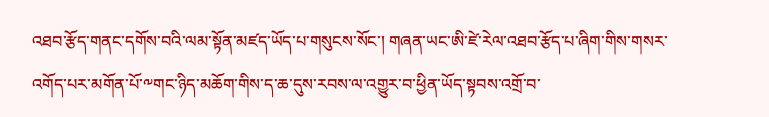འཐབ་རྩོད་གནང་དགོས་བའི་ལམ་སྟོན་མཛད་ཡོད་པ་གསུངས་སོང་། གཞན་ཡང་ཨི་ཛེ་རེལ་འཐབ་རྩོད་པ་ཞིག་གིས་གསར་འགོད་པར་མགོན་པོ་༸གང་ཉིད་མཆོག་གིས་ད་ཆ་དུས་རབས་ལ་འགྱུར་བ་ཕྱིན་ཡོད་སྟབས་འགྲོ་བ་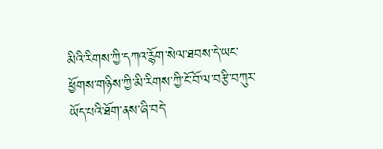མིའི་རིགས་ཀྱི་དཀའ་རྙོག་སེལ་ཐབས་དེ་ཡང་ཕྱོགས་གཉིས་ཀྱི་མི་རིགས་ཀྱི་ངོ་བོ་ལ་བརྩི་བཀུར་ཡོད་པའི་ཐོག་ནས་ཞི་བདེ་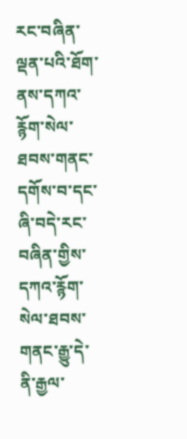རང་བཞིན་ལྡན་པའི་ཐོག་ནས་དཀའ་རྙོག་སེལ་ཐབས་གནང་དགོས་བ་དང་ཞི་བདེ་རང་བཞིན་གྱིས་དཀའ་རྙོག་སེལ་ཐབས་གནང་རྒྱུ་དེ་ནི་རྒྱལ་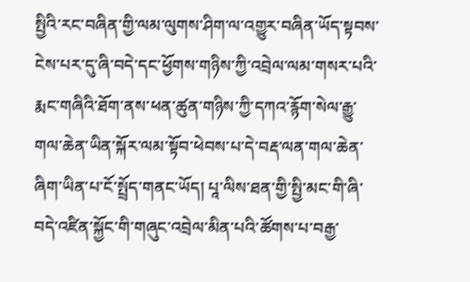སྤྱིའི་རང་བཞིན་གྱི་ལམ་ལུགས་ཤིག་ལ་འགྱུར་བཞིན་ཡོད་སྟབས་ངེས་པར་དུ་ཞི་བདེ་དང་ཕྱོགས་གཉིས་ཀྱི་འབྲེལ་ལམ་གསར་པའི་རྨང་གཞིའི་ཐོག་ནས་ཕན་ཚུན་གཉིས་ཀྱི་དཀའ་རྙོག་སེལ་རྒྱུ་གལ་ཆེན་ཡིན་སྐོར་ལམ་སྟོབ་ཕེབས་པ་དེ་བརྡ་ལན་གལ་ཆེན་ཞིག་ཡིན་པ་ངོ་སྤྲོད་གནང་ཡོད། པཱ་ལིས་ཐན་གྱི་སྤྱི་མང་གི་ཞི་བདེ་འཛིན་སྐྱོང་གི་གཞུང་འབྲེལ་མིན་པའི་ཚོགས་པ་བརྒྱ་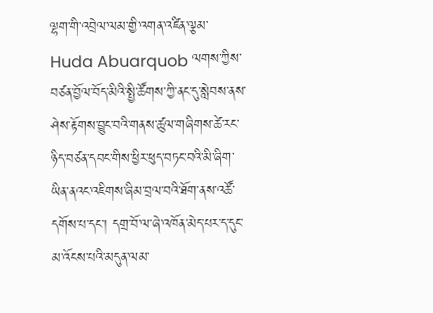ལྷག་གི་འབྲེལ་ལམ་གྱི་འགན་འཛིན་ལྕམ་ Huda Abuarquob ལགས་ཀྱིས་བཙན་བྱོལ་བོད་མིའི་སྤྱི་ཚོགས་ཀྱི་ནང་དུ་སླེབས་ནས་ཤེས་རྟོགས་བྱུང་བའི་གནས་ཚུལ་གཞིགས་ཚེ་རང་ཉིད་བཙན་དབང་གིས་ཕྱིར་ཕུད་བཏང་བའི་མི་ཞིག་ཡིན་ནའང་འཇིགས་ཞིམ་བྲལ་བའི་ཐོག་ནས་འཚོ་དགོས་པ་དང་། དགྲ་བོ་ལ་ཞེ་འཁོན་མེད་པར་ད་དུང་མ་འོངས་པའི་མདུན་ལམ་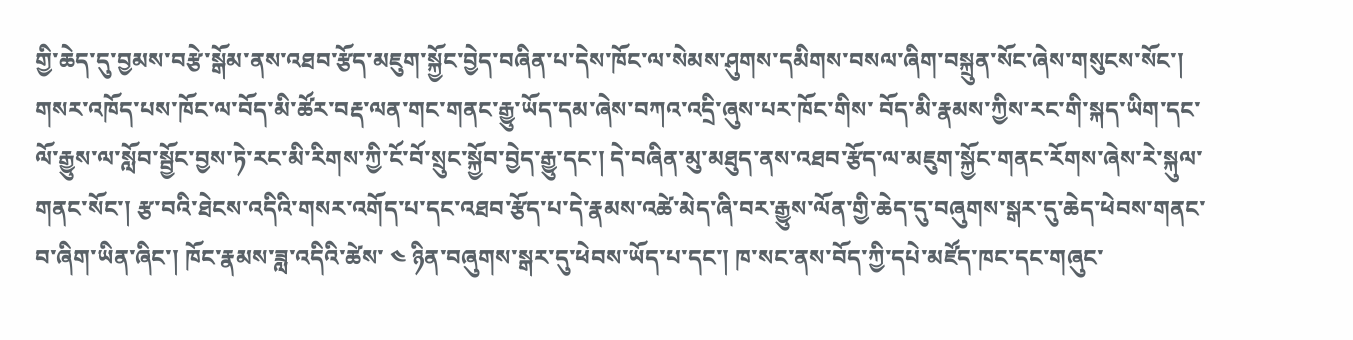གྱི་ཆེད་དུ་བྱམས་བརྩེ་སྒོམ་ནས་འཐབ་རྩོད་མཇུག་སྐྱོང་བྱེད་བཞིན་པ་དེས་ཁོང་ལ་སེམས་ཤུགས་དམིགས་བསལ་ཞིག་བསྐྲུན་སོང་ཞེས་གསུངས་སོང་། གསར་འཁོད་པས་ཁོང་ལ་བོད་མི་ཚོར་བརྡ་ལན་གང་གནང་རྒྱུ་ཡོད་དམ་ཞེས་བཀའ་འདྲི་ཞུས་པར་ཁོང་གིས་ བོད་མི་རྣམས་ཀྱིས་རང་གི་སྐད་ཡིག་དང་ལོ་རྒྱུས་ལ་སློབ་སྦྱོང་བྱས་ཏེ་རང་མི་རིགས་ཀྱི་ངོ་བོ་སྲུང་སྐྱོབ་བྱེད་རྒྱུ་དང་། དེ་བཞིན་མུ་མཐུད་ནས་འཐབ་རྩོད་ལ་མཇུག་སྐྱོང་གནང་རོགས་ཞེས་རེ་སྐུལ་གནང་སོང་། རྩ་བའི་ཐེངས་འདིའི་གསར་འགོད་པ་དང་འཐབ་རྩོད་པ་དེ་རྣམས་འཚེ་མེད་ཞི་བར་རྒྱུས་ལོན་གྱི་ཆེད་དུ་བཞུགས་སྒར་དུ་ཆེད་ཕེབས་གནང་བ་ཞིག་ཡིན་ཞིང་། ཁོང་རྣམས་ཟླ་འདིའི་ཚེས་ ༤ ཉིན་བཞུགས་སྒར་དུ་ཕེབས་ཡོད་པ་དང་། ཁ་སང་ནས་བོད་ཀྱི་དཔེ་མཛོད་ཁང་དང་གཞུང་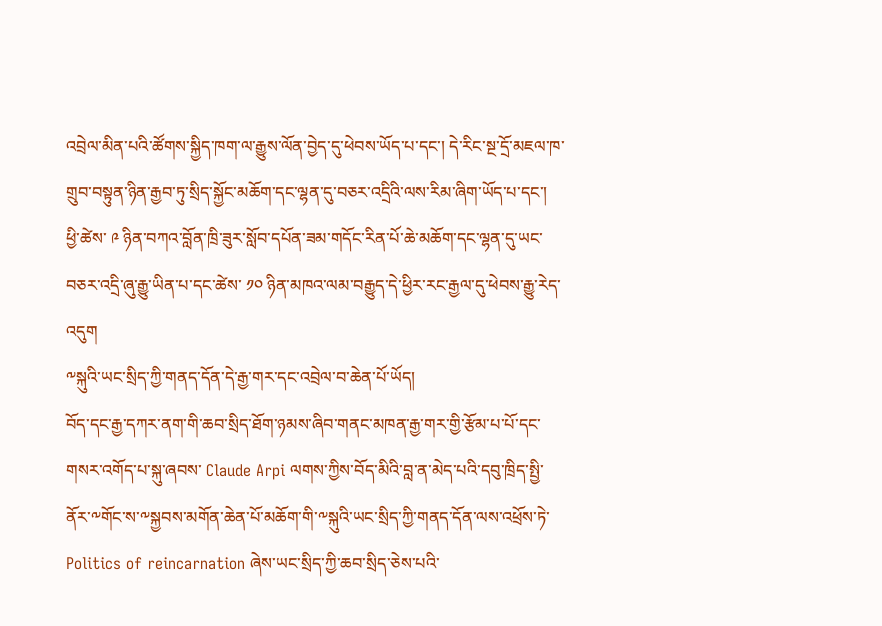འབྲེལ་མིན་པའི་ཚོགས་སྐྱིད་ཁག་ལ་རྒྱུས་ལོན་བྱེད་དུ་ཕེབས་ཡོད་པ་དང་། དེ་རིང་སྔ་དྲོ་མཇལ་ཁ་གྲུབ་བསྟུན་ཉིན་རྒྱབ་ཏུ་སྲིད་སྐྱོང་མཆོག་དང་ལྷན་དུ་བཅར་འདྲིའི་ལས་རིམ་ཞིག་ཡོད་པ་དང་། ཕྱི་ཚེས་ ༩ ཉིན་བཀའ་བློན་ཁྲི་ཟུར་སློབ་དཔོན་ཟམ་གདོང་རིན་པོ་ཆེ་མཆོག་དང་ལྷན་དུ་ཡང་བཅར་འདྲི་ཞུ་རྒྱུ་ཡིན་པ་དང་ཚེས་ ༡༠ ཉིན་མཁའ་ལམ་བརྒྱུད་དེ་ཕྱིར་རང་རྒྱལ་དུ་ཕེབས་རྒྱུ་རེད་འདུག
༸སྐུའི་ཡང་སྲིད་ཀྱི་གནད་དོན་དེ་རྒྱ་གར་དང་འབྲེལ་བ་ཆེན་པོ་ཡོད།
བོད་དང་རྒྱ་དཀར་ནག་གི་ཆབ་སྲིད་ཐོག་ཉམས་ཞིབ་གནང་མཁན་རྒྱ་གར་གྱི་རྩོམ་པ་པོ་དང་གསར་འགོད་པ་སྐུ་ཞབས་ Claude Arpi ལགས་ཀྱིས་བོད་མིའི་བླ་ན་མེད་པའི་དབུ་ཁྲིད་སྤྱི་ནོར་༸གོང་ས་༸སྐྱབས་མགོན་ཆེན་པོ་མཆོག་གི་༸སྐུའི་ཡང་སྲིད་ཀྱི་གནད་དོན་ལས་འཕྲོས་ཏེ་ Politics of reincarnation ཞེས་ཡང་སྲིད་ཀྱི་ཆབ་སྲིད་ཅེས་པའི་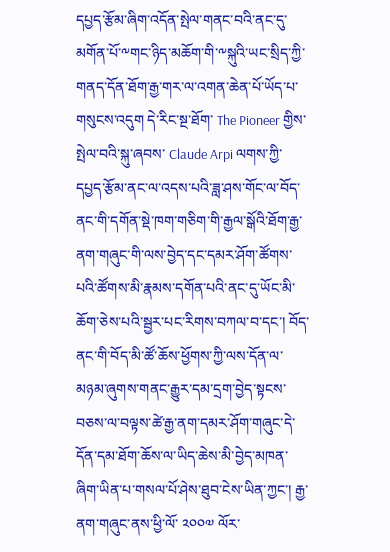དཔྱད་རྩོམ་ཞིག་འདོན་སྤེལ་གནང་བའི་ནང་དུ་མགོན་པོ་༸གང་ཉིད་མཆོག་གི་༸སྐུའི་ཡང་སྲིད་ཀྱི་གནད་དོན་ཐོག་རྒྱ་གར་ལ་འགན་ཆེན་པོ་ཡོད་པ་གསུངས་འདུག དེ་རིང་སྔ་ཐོག་ The Pioneer གྱིས་སྤེལ་བའི་སྐུ་ཞབས་ Claude Arpi ལགས་ཀྱི་དཔྱད་རྩོམ་ནང་ལ་འདས་པའི་ཟླ་ཤས་གོང་ལ་བོད་ནང་གི་དགོན་སྡེ་ཁག་གཅིག་གི་རྒྱལ་སྒོའི་ཐོག་རྒྱ་ནག་གཞུང་གི་ལས་བྱེད་དང་དམར་ཤོག་ཚོགས་པའི་ཚོགས་མི་རྣམས་དགོན་པའི་ནང་དུ་ཡོང་མི་ཆོག་ཅེས་པའི་སྦྱར་པང་རིགས་བཀལ་བ་དང་། བོད་ནང་གི་བོད་མི་ཚོ་ཆོས་ཕྱོགས་ཀྱི་ལས་དོན་ལ་མཉམ་ཞུགས་གནང་རྒྱུར་དམ་དྲག་བྱེད་སྟངས་བཅས་ལ་བལྟས་ཚེ་རྒྱ་ནག་དམར་ཤོག་གཞུང་དེ་དོན་དམ་ཐོག་ཆོས་ལ་ཡིད་ཆེས་མི་བྱེད་མཁན་ཞིག་ཡིན་པ་གསལ་པོ་ཤེས་ཐུབ་ངེས་ཡིན་ཀྱང་། རྒྱ་ནག་གཞུང་ནས་ཕྱི་ལོ་ ༢༠༠༧ ལོར་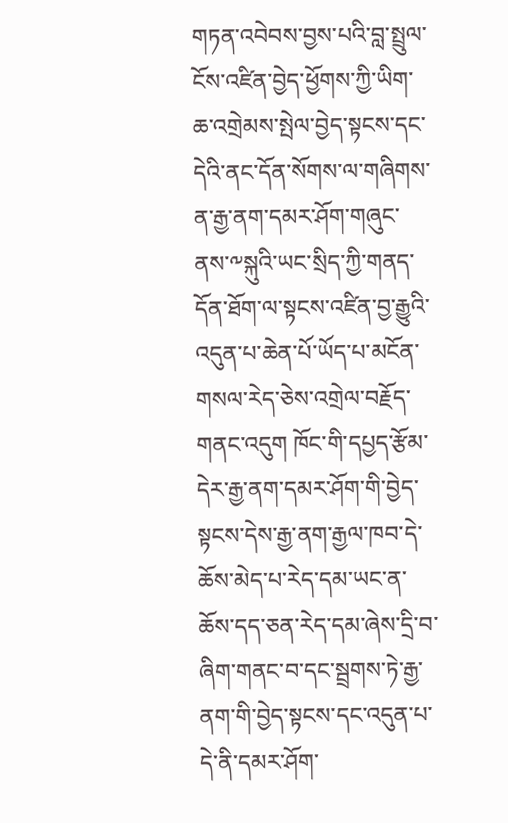གཏན་འབེབས་བྱས་པའི་བླ་སྤྲུལ་ངོས་འཛིན་བྱེད་ཕྱོགས་ཀྱི་ཡིག་ཆ་འགྲེམས་སྤེལ་བྱེད་སྟངས་དང་དེའི་ནང་དོན་སོགས་ལ་གཞིགས་ན་རྒྱ་ནག་དམར་ཤོག་གཞུང་ནས་༸སྐུའི་ཡང་སྲིད་ཀྱི་གནད་དོན་ཐོག་ལ་སྟངས་འཛིན་བྱ་རྒྱུའི་འདུན་པ་ཆེན་པོ་ཡོད་པ་མངོན་གསལ་རེད་ཅེས་འགྲེལ་བརྗོད་གནང་འདུག ཁོང་གི་དཔྱད་རྩོམ་དེར་རྒྱ་ནག་དམར་ཤོག་གི་བྱེད་སྟངས་དེས་རྒྱ་ནག་རྒྱལ་ཁབ་དེ་ཆོས་མེད་པ་རེད་དམ་ཡང་ན་ཆོས་དད་ཅན་རེད་དམ་ཞེས་དྲི་བ་ཞིག་གནང་བ་དང་སྦྲགས་ཏེ་རྒྱ་ནག་གི་བྱེད་སྟངས་དང་འདུན་པ་དེ་ནི་དམར་ཤོག་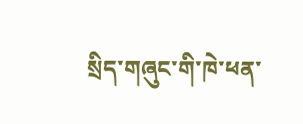སྲིད་གཞུང་གི་ཁེ་ཕན་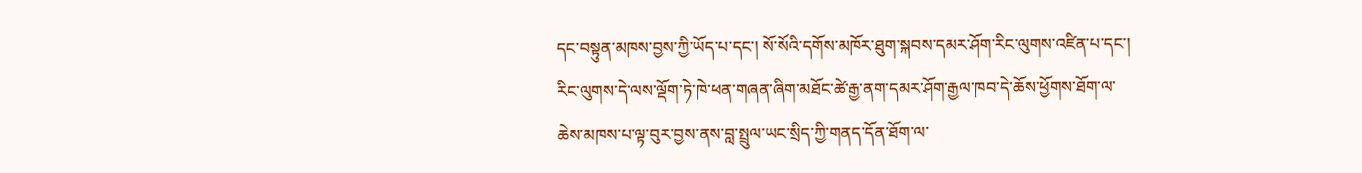དང་བསྟུན་མཁས་བྱས་ཀྱི་ཡོད་པ་དང་། སོ་སོའི་དགོས་མཁོར་ཐུག་སྐབས་དམར་ཤོག་རིང་ལུགས་འཛིན་པ་དང་། རིང་ལུགས་དེ་ལས་ལྡོག་ཏེ་ཁེ་ཕན་གཞན་ཞིག་མཐོང་ཚེ་རྒྱ་ནག་དམར་ཤོག་རྒྱལ་ཁབ་དེ་ཆོས་ཕྱོགས་ཐོག་ལ་ཆེས་མཁས་པ་ལྟ་བུར་བྱས་ནས་བླ་སྤྲུལ་ཡང་སྲིད་ཀྱི་གནད་དོན་ཐོག་ལ་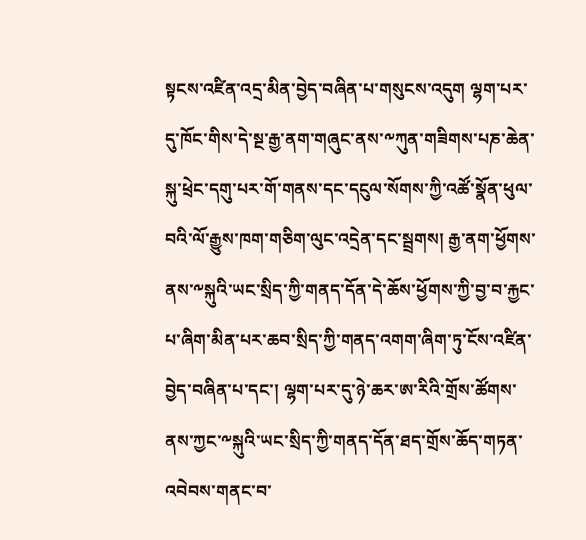སྟངས་འཛིན་འདྲ་མིན་བྱེད་བཞིན་པ་གསུངས་འདུག ལྷག་པར་དུ་ཁོང་གིས་དེ་སྔ་རྒྱ་ནག་གཞུང་ནས་༸ཀུན་གཟིགས་པཎ་ཆེན་སྐུ་ཕྲེང་དགུ་པར་གོ་གནས་དང་དངུལ་སོགས་ཀྱི་འཚོ་སྣོན་ཕུལ་བའི་ལོ་རྒྱུས་ཁག་གཅིག་ལུང་འདྲེན་དང་སྦྲགས། རྒྱ་ནག་ཕྱོགས་ནས་༸སྐུའི་ཡང་སྲིད་ཀྱི་གནད་དོན་དེ་ཆོས་ཕྱོགས་ཀྱི་བྱ་བ་རྐྱང་པ་ཞིག་མིན་པར་ཆབ་སྲིད་ཀྱི་གནད་འགག་ཞིག་ཏུ་ངོས་འཛིན་བྱེད་བཞིན་པ་དང་། ལྷག་པར་དུ་ཉེ་ཆར་ཨ་རིའི་གྲོས་ཚོགས་ནས་ཀྱང་༸སྐུའི་ཡང་སྲིད་ཀྱི་གནད་དོན་ཐད་གྲོས་ཆོད་གཏན་འབེབས་གནང་བ་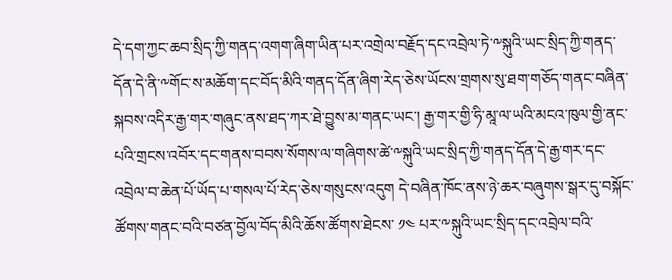དེ་དག་ཀྱང་ཆབ་སྲིད་ཀྱི་གནད་འགག་ཞིག་ཡིན་པར་འགྲེལ་བརྗོད་དང་འབྲེལ་ཏེ་༸སྐུའི་ཡང་སྲིད་ཀྱི་གནད་དོན་དེ་ནི་༸གོང་ས་མཆོག་དང་བོད་མིའི་གནད་དོན་ཞིག་རེད་ཅེས་ཡོངས་གྲགས་སུ་ཐག་གཅོད་གནང་བཞིན་སྐབས་འདིར་རྒྱ་གར་གཞུང་ནས་ཐད་ཀར་ཐེ་བྱུས་མ་གནང་ཡང་། རྒྱ་གར་གྱི་ཧི་མཱ་ལ་ཡའི་མངའ་ཁུལ་གྱི་ནང་པའི་གྲངས་འབོར་དང་གནས་བབས་སོགས་ལ་གཞིགས་ཚེ་༸སྐུའི་ཡང་སྲིད་ཀྱི་གནད་དོན་དེ་རྒྱ་གར་དང་འབྲེལ་བ་ཆེན་པོ་ཡོད་པ་གསལ་པོ་རེད་ཅེས་གསུངས་འདུག དེ་བཞིན་ཁོང་ནས་ཉེ་ཆར་བཞུགས་སྒར་དུ་བསྐོང་ཚོགས་གནང་བའི་བཙན་བྱོལ་བོད་མིའི་ཆོས་ཚོགས་ཐེངས་ ༡༤ པར་༸སྐུའི་ཡང་སྲིད་དང་འབྲེལ་བའི་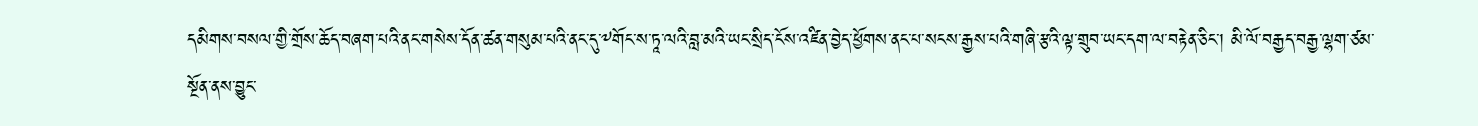དམིགས་བསལ་གྱི་གྲོས་ཆོད་བཞག་པའི་ནང་གསེས་དོན་ཚན་གསུམ་པའི་ནང་དུ་༸གོང་ས་ཏཱ་ལའི་བླ་མའི་ཡང་སྲིད་ངོས་འཛིན་བྱེད་ཕྱོགས་ནང་པ་སངས་རྒྱས་པའི་གཞི་རྩའི་ལྟ་གྲུབ་ཡང་དག་ལ་བརྟེན་ཅིང་། མི་ལོ་བརྒྱད་བརྒྱ་ལྷག་ཙམ་སྔོན་ནས་བྱུང་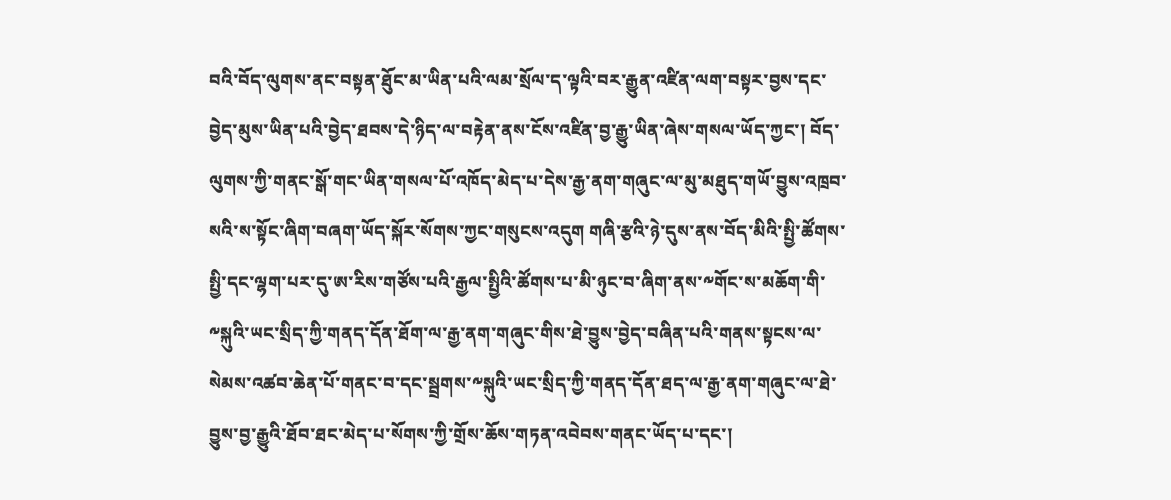བའི་བོད་ལུགས་ནང་བསྟན་ཐོུང་མ་ཡིན་པའི་ལམ་སྲོལ་ད་ལྟའི་བར་རྒྱུན་འཛིན་ལག་བསྟར་བྱས་དང་བྱེད་མུས་ཡིན་པའི་བྱེད་ཐབས་དེ་ཉིད་ལ་བརྟེན་ནས་ངོས་འཛིན་བྱ་རྒྱུ་ཡིན་ཞེས་གསལ་ཡོད་ཀྱང་། བོད་ལུགས་ཀྱི་གནང་སྒོ་གང་ཡིན་གསལ་པོ་འཁོད་མེད་པ་དེས་རྒྱ་ནག་གཞུང་ལ་མུ་མཐུད་གཡོ་བྱུས་འཁྲབ་སའི་ས་སྟོང་ཞིག་བཞག་ཡོད་སྐོར་སོགས་ཀྱང་གསུངས་འདུག གཞི་རྩའི་ཉེ་དུས་ནས་བོད་མིའི་སྤྱི་ཚོགས་སྤྱི་དང་ལྷག་པར་དུ་ཨ་རིས་གཙོས་པའི་རྒྱལ་སྤྱིའི་ཚོགས་པ་མི་ཉུང་བ་ཞིག་ནས་༸གོང་ས་མཆོག་གི་༸སྐུའི་ཡང་སྲིད་ཀྱི་གནད་དོན་ཐོག་ལ་རྒྱ་ནག་གཞུང་གིས་ཐེ་བྱུས་བྱེད་བཞིན་པའི་གནས་སྟངས་ལ་སེམས་འཚབ་ཆེན་པོ་གནང་བ་དང་སྦྲགས་༸སྐུའི་ཡང་སྲིད་ཀྱི་གནད་དོན་ཐད་ལ་རྒྱ་ནག་གཞུང་ལ་ཐེ་བྱུས་བྱ་རྒྱུའི་ཐོབ་ཐང་མེད་པ་སོགས་ཀྱི་གྲོས་ཆོས་གཏན་འབེབས་གནང་ཡོད་པ་དང་།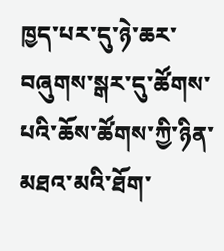ཁྱད་པར་དུ་ཉེ་ཆར་བཞུགས་སྒར་དུ་ཚོགས་པའི་ཆོས་ཚོགས་ཀྱི་ཉིན་མཐའ་མའི་ཐོག་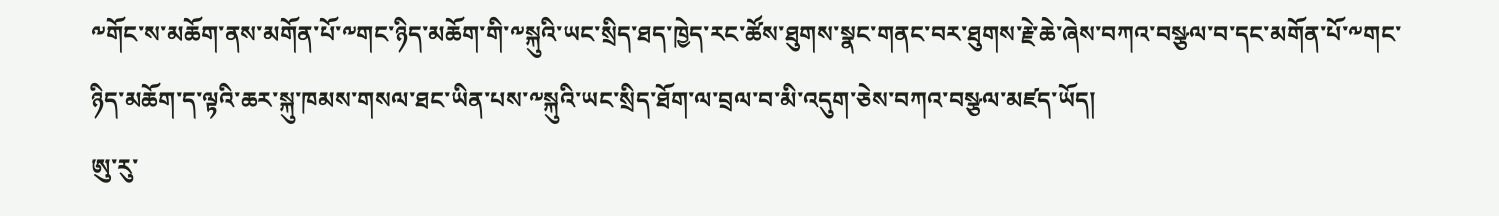༸གོང་ས་མཆོག་ནས་མགོན་པོ་༸གང་ཉིད་མཆོག་གི་༸སྐུའི་ཡང་སྲིད་ཐད་ཁྱེད་རང་ཚོས་ཐུགས་སྣང་གནང་བར་ཐུགས་རྗེ་ཆེ་ཞེས་བཀའ་བསྩལ་བ་དང་མགོན་པོ་༸གང་ཉིད་མཆོག་ད་ལྟའི་ཆར་སྐུ་ཁམས་གསལ་ཐང་ཡིན་པས་༸སྐུའི་ཡང་སྲིད་ཐོག་ལ་བྲལ་བ་མི་འདུག་ཅེས་བཀའ་བསྩལ་མཛད་ཡོད།
ཨུ་རུ་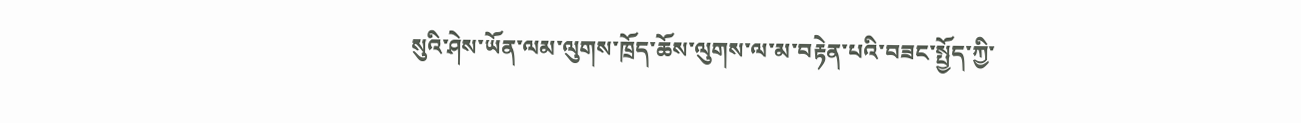སུའི་ཤེས་ཡོན་ལམ་ལུགས་ཁྲོད་ཆོས་ལུགས་ལ་མ་བརྟེན་པའི་བཟང་སྤྱོད་ཀྱི་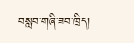བསླབ་གཞི་ཟབ་ཁྲིད།